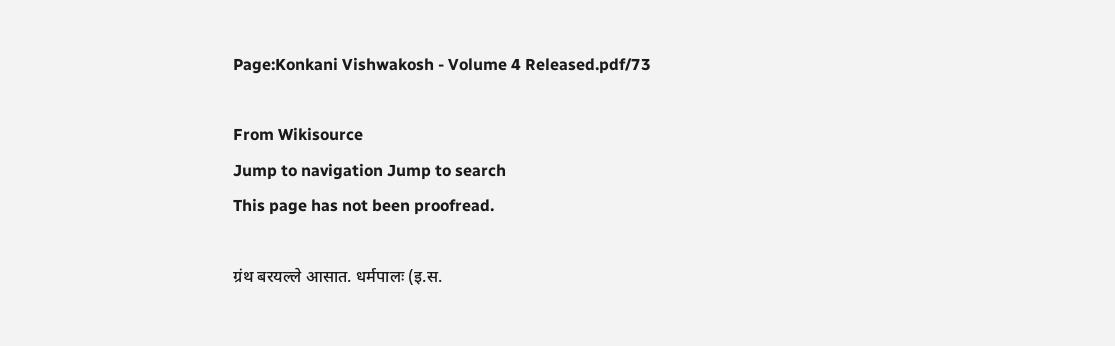Page:Konkani Vishwakosh - Volume 4 Released.pdf/73

From Wikisource
Jump to navigation Jump to search
This page has not been proofread.

ग्रंथ बरयल्ले आसात. धर्मपालः (इ.स.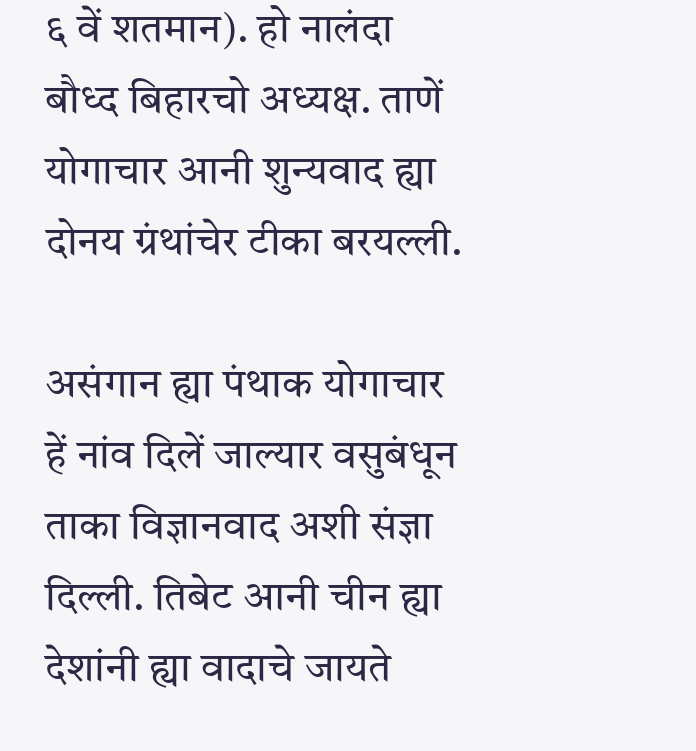६ वें शतमान). हो नालंदा बौध्द बिहारचो अध्यक्ष. ताणें योगाचार आनी शुन्यवाद ह्या दोनय ग्रंथांचेर टीका बरयल्ली.

असंगान ह्या पंथाक योगाचार हें नांव दिलें जाल्यार वसुबंधून ताका विज्ञानवाद अशी संज्ञा दिल्ली. तिबेट आनी चीन ह्या देशांनी ह्या वादाचे जायते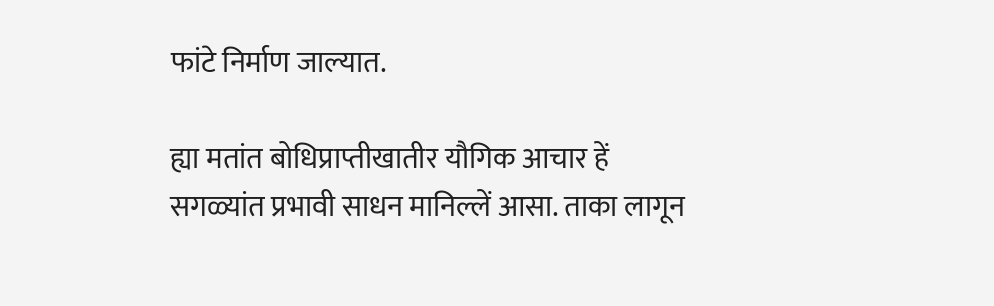फांटे निर्माण जाल्यात.

ह्या मतांत बोधिप्राप्तीखातीर यौगिक आचार हें सगळ्यांत प्रभावी साधन मानिल्लें आसा. ताका लागून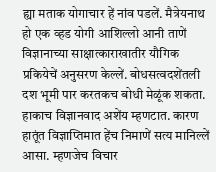ह्या मताक योगाचार हें नांव पडलें. मैत्रेयनाथ हो एक व्हड योगी आशिल्लो आनी ताणें विज्ञानाच्या साक्षात्काराखातीर यौगिक प्रकियेचें अनुसरण केल्लें. बोधसत्वदशेंतली दश भूमी पार करतकच बोधी मेळूंक शकता. हाकाच विज्ञानवाद अशेंय म्हणटात. कारण हातूंत विज्ञाप्तिमात हेंच निमाणें सत्य मानिल्लें आसा. म्हणजेच विचार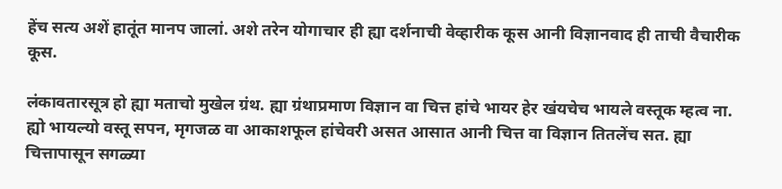हेंच सत्य अशें हातूंत मानप जालां. अशे तरेन योगाचार ही ह्या दर्शनाची वेव्हारीक कूस आनी विज्ञानवाद ही ताची वैचारीक कूस.

लंकावतारसूत्र हो ह्या मताचो मुखेल ग्रंथ. ह्या ग्रंथाप्रमाण विज्ञान वा चित्त हांचे भायर हेर खंयचेच भायले वस्तूक म्हत्व ना. ह्यो भायल्यो वस्तू सपन, मृगजळ वा आकाशफूल हांचेवरी असत आसात आनी चित्त वा विज्ञान तितलेंच सत. ह्या चित्तापासून सगळ्या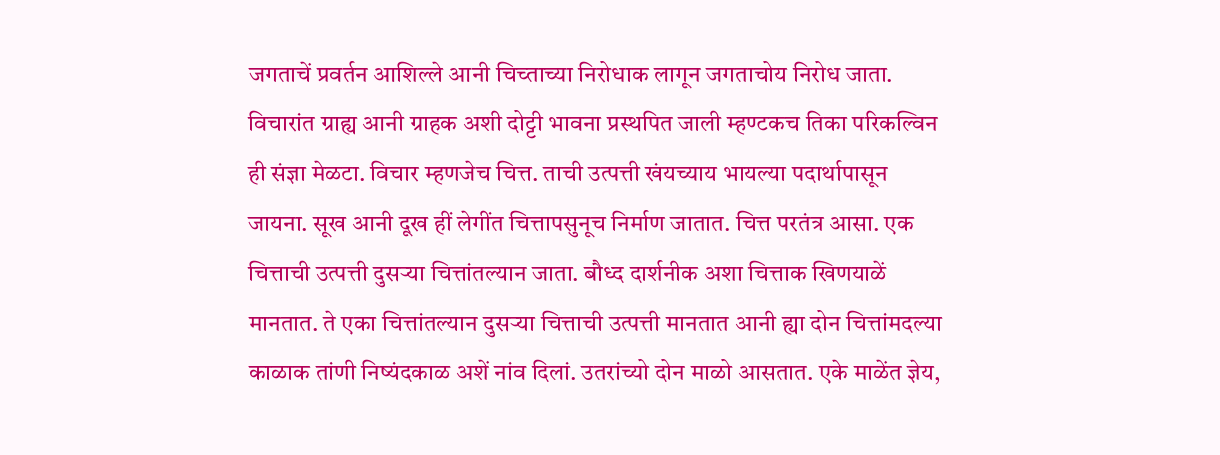जगताचें प्रवर्तन आशिल्ले आनी चिच्ताच्या निरोधाक लागून जगताचोय निरोध जाता. विचारांत ग्राह्य आनी ग्राहक अशी दोट्टी भावना प्रस्थपित जाली म्हण्टकच तिका परिकल्विन ही संज्ञा मेळटा. विचार म्हणजेच चित्त. ताची उत्पत्ती खंयच्याय भायल्या पदार्थापासून जायना. सूख आनी दूख हीं लेगींत चित्तापसुनूच निर्माण जातात. चित्त परतंत्र आसा. एक चित्ताची उत्पत्ती दुसऱ्या चित्तांतल्यान जाता. बौध्द दार्शनीक अशा चित्ताक खिणयाळें मानतात. ते एका चित्तांतल्यान दुसऱ्या चित्ताची उत्पत्ती मानतात आनी ह्या दोन चित्तांमदल्या काळाक तांणी निष्यंदकाळ अशें नांव दिलां. उतरांच्यो दोन माळो आसतात. एके माळेंत ज्ञेय,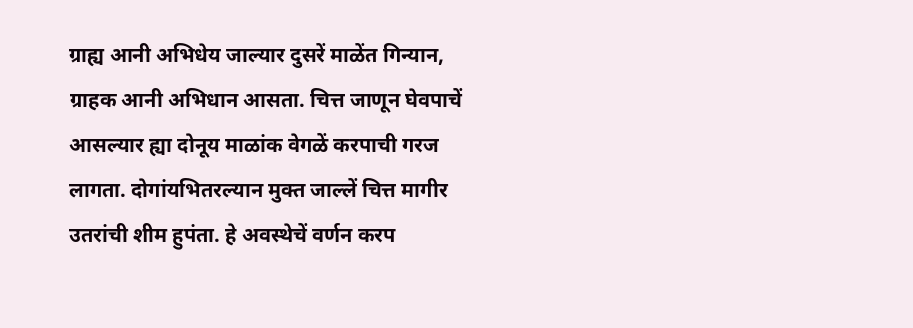ग्राह्य आनी अभिधेय जाल्यार दुसरें माळेंत गिन्यान, ग्राहक आनी अभिधान आसता. चित्त जाणून घेवपाचें आसल्यार ह्या दोनूय माळांक वेगळें करपाची गरज लागता. दोगांयभितरल्यान मुक्त जाल्लें चित्त मागीर उतरांची शीम हुपंता. हे अवस्थेचें वर्णन करप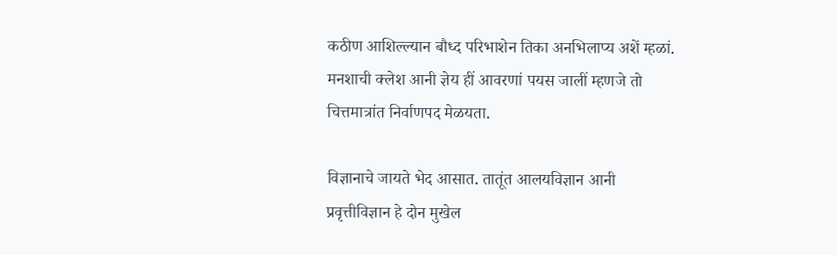कठीण आशिल्ल्यान बौध्द परिभाशेन तिका अनभिलाप्य अशें म्हळां. मनशाची क्लेश आनी ज्ञेय हीं आवरणां पयस जालीं म्हणजे तो चित्तमात्रांत निर्वाणपद मेळयता.

विज्ञानाचे जायते भेद आसात. तातूंत आलयविज्ञान आनी प्रवृत्तीविज्ञान हे दोन मुखेल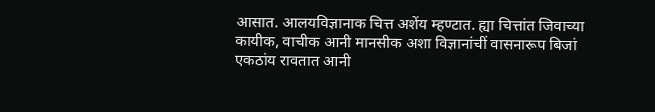आसात. आलयविज्ञानाक चित्त अशेंय म्हण्टात. ह्या चित्तांत जिवाच्या कायीक, वाचीक आनी मानसीक अशा विज्ञानांचीं वासनारूप बिजां एकठांय रावतात आनी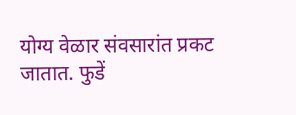योग्य वेळार संवसारांत प्रकट जातात. फुडें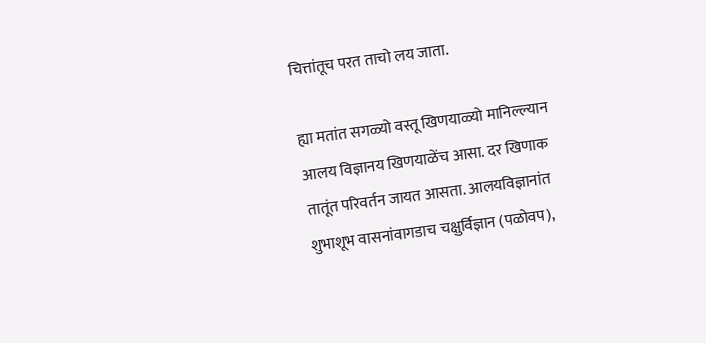चित्तांतूच परत ताचो लय जाता.

ह्या मतांत सगळ्यो वस्तू खिणयाळ्यो मानिल्ल्यान आलय विज्ञानय खिणयाळेंच आसा. दर खिणाक तातूंत परिवर्तन जायत आसता. आलयविज्ञानांत शुभाशूभ वासनांवागडाच चक्षुर्विज्ञान (पळोवप),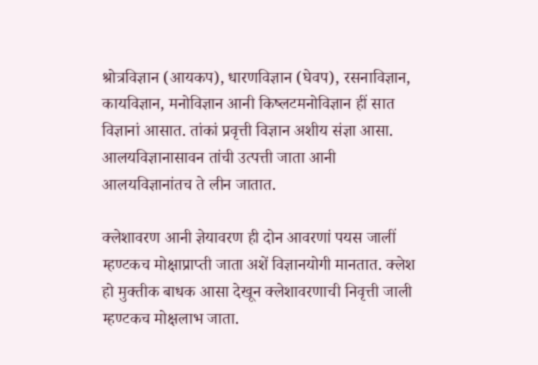श्रोत्रविज्ञान (आयकप), धारणविज्ञान (घेवप), रसनाविज्ञान, कायविज्ञान, मनोविज्ञान आनी किष्लटमनोविज्ञान हीं सात विज्ञानां आसात. तांकां प्रवृत्ती विज्ञान अशीय संज्ञा आसा. आलयविज्ञानासावन तांची उत्पत्ती जाता आनी आलयविज्ञानांतच ते लीन जातात.

क्लेशावरण आनी ज्ञेयावरण ही दोन आवरणां पयस जालीं म्हण्टकच मोक्षाप्राप्ती जाता अशें विज्ञानयोगी मानतात. क्लेश हो मुक्तीक बाधक आसा देखून क्लेशावरणाची निवृत्ती जाली म्हण्टकच मोक्षलाभ जाता.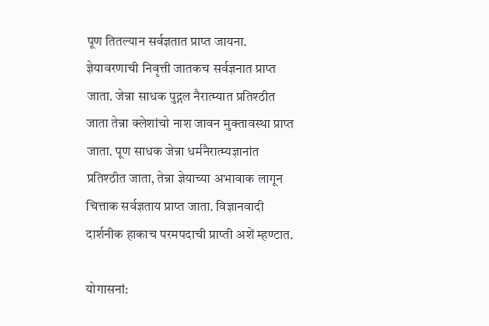पूण तितल्यान सर्वज्ञतात प्राप्त जायना. ज्ञेयावरणाची निवृत्ती जातकच सर्वज्ञनात प्राप्त जाता. जेन्ना साधक पुद्गल नैरात्म्यात प्रतिश्ठीत जाता तेन्ना क्लेशांचो नाश जावन मुक्तावस्था प्राप्त जाता. पूण साधक जेन्ना धर्मनैरात्म्यज्ञानांत प्रतिश्ठीत जाता, तेन्ना ज्ञेयाच्या अभावाक लागून चित्ताक सर्वज्ञताय प्राप्त जाता. विज्ञानवादी दार्शनीक हाकाच परमपदाची प्राप्ती अशें म्हण्टात.

योगासनां: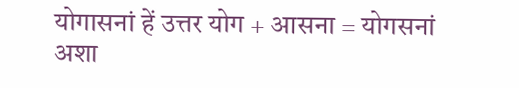योगासनां हें उत्तर योग + आसना = योगसनां अशा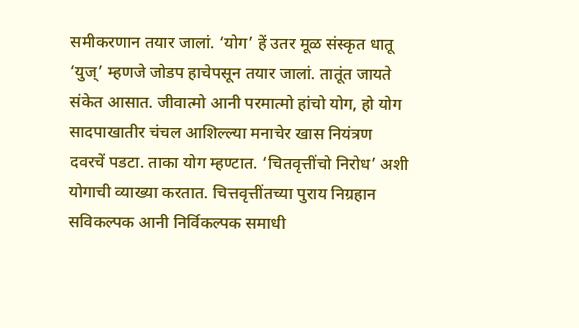समीकरणान तयार जालां. ‘योग’ हें उतर मूळ संस्कृत धातू ‘युज्’ म्हणजे जोडप हाचेपसून तयार जालां. तातूंत जायते संकेत आसात. जीवात्मो आनी परमात्मो हांचो योग, हो योग सादपाखातीर चंचल आशिल्ल्या मनाचेर खास नियंत्रण दवरचें पडटा. ताका योग म्हण्टात. ‘चितवृत्तींचो निरोध’ अशी योगाची व्याख्या करतात. चित्तवृत्तींतच्या पुराय निग्रहान सविकल्पक आनी निर्विकल्पक समाधी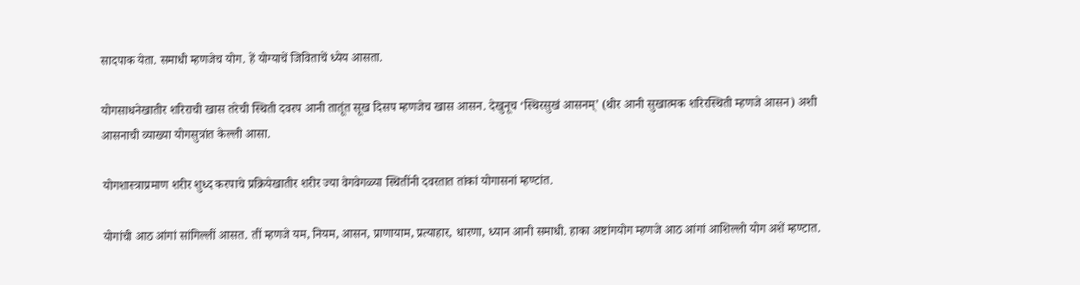सादपाक येता. समाधी म्हणजेच योग. हें योग्याचें जिविताचें ध्येय आसता.

योगसाधनेखातीर शरिराची खास तरेची स्थिती दवरप आनी तातूंत सूख दिसप म्हणजेच खास आसन. देखुनूच ‘स्थिरसुखं आसनम्’ (थीर आनी सुखात्मक शरिरस्थिती म्हणजे आसन) अशी आसनाची व्याख्या योगसुत्रांत केल्ली आसा.

योगशास्त्राप्रमाण शरीर शुध्द करपाचे प्रक्रियेखातीर शरीर ज्या वेगवेगळ्या स्थितींनी दवरतात तांकां योगासनां म्हण्टांत.

योगांची आठ आंगां सांगिल्लीं आसत. तीं म्हणजे यम, नियम, आसन, प्राणायाम, प्रत्याहार, धारणा, ध्यान आनी समाधी. हाका अष्टांगयोग म्हणजे आठ आंगां आशिल्लो योग अशें म्हण्टात.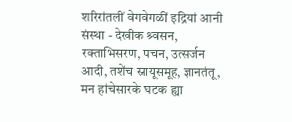शरिरांतलीं वेगवेगळीं इद्रियां आनी संस्था - देखीक श्र्वसन, रक्ताभिसरण, पचन, उत्सर्जन आदी, तशेंच स्नायूसमूह, ज्ञानतंतू, मन हांचेसारके घटक ह्या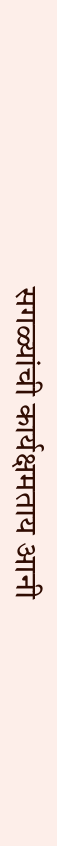सगळ्यांची कार्यक्षमताय आनी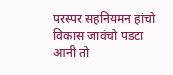परस्पर सहनियमन हांचो विकास जावंचो पडटा आनी तो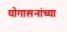योगासनांच्या